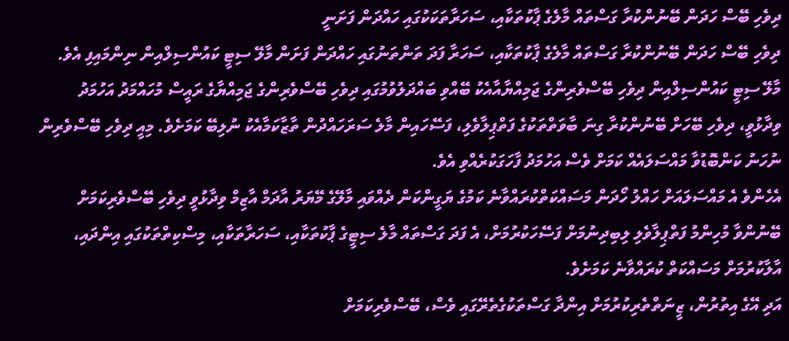ދިވެހި ބޭސް ހަދަން ބޭނުންކުރާ ގަސްތައް މާލެގެ ޕާކުތަކާއި، ސަހަރާތަކަކުގައި ހައްދަން ފަށަނީ
ދިވެހި ބޭސް ހަދަން ބޭނުންކުރާ ގަސްތައް މާލެގެ ޕާކުތަކާއި، ސަހަރާ ފަދަ ތަންތަނުގައި ހައްދަން ފަށަން މާލޭ ސިޓީ ކައުންސިލްއިން ނިންމައިފި އެވެ.
މާލޭ ސިޓީ ކައުންސިލްއިން ދިވެހި ބޭސްވެރިންގެ ޖަމިއްޔާއާއެކު ބޭއްވި ބައްދަލުވުމުގައި ދިވެހި ބޭސްވެރިންގެ ޖަމިއްޔާގެ ރައީސް މުހައްމަދު އަހުމަދު ވިދާޅުވީ، ދިވެހި ބޭހަށް ބޭނުންކުރާ ގިނަ ބާވަތްތަކުގެ ފަތްޕިލާވެލި، ފަސޭހައިން މާލެ ސަރަހައްދުން ތާޒާކަމާއެކު ނުލިބޭ ކަމަށެވެ. މިއީ ދިވެހި ބޭސްވެރިން ނުހަނު ކަންބޮޑުވާ މައްސަލައެއް ކަމަށް ވެސް އަހުމަދު ފާހަގަކުރެއްވި އެވެ.
އެހެންވެ އެ މައްސަލައަށް ހައްލު ހޯދަން މަސައްކަތްކުރައްވާނެ ކަމުގެ ޔަގީންކަން ދެއްވައި މާލޭގެ މޭޔަރު އާދަމް އާޒިމް ވިދާޅުވީ ދިވެހި ބޭސްވެރިކަމަށް ބޭނުންވާ މުހިންމު ފަތްޕިލާވެލި ލިބިދިނުމަށް ފަސޭހަކުރުމަށް، އެ ފަދަ ގަސްތައް މާލެ ސިޓީގެ ޕާކުތަކާއި، ސަހަރާތަކާއި، މިސްކިތްތަކުގައި އިންދައި، އާލާކުރުމަށް މަސައްކަތް ކުރައްވާނެ ކަމަށެވެ.
އަދި އޭގެ އިތުރުން، ޒީނަތްތެރިކުރުމަށް އިންދާ ގަސްތަކުގެތެރޭގައި ވެސް، ބޭސްވެރިކަމަށް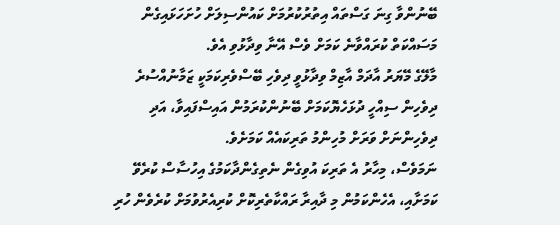ބޭނުންވާ ގިނަ ގަސްތައް އިތުރުކުރުމަށް ކައުންސިލަށް ހުށަހަޅައިގެން މަސައްކަތް ކުރައްވާނެ ކަމަށް ވެސް އޭނާ ވިދާޅުވި އެވެ.
މާލޭގެ މޭޔަރު އާދަމް އާޒިމް ވިދާޅުވީ ދިވެހި ބޭސްވެރިކަމަކީ ޒަމާނުއްސުރެ ދިވެހިން ސިއްހީ ދުޅަހެޔޮކަމަށް ބޭނުންކުރަމުން އައިސްފައިވާ، އަދި ދިވެހިންނަށް ވަރަށް މުހިންމު ތަރިކައެއް ކަމަށެވެ.
ނަމަވެސް، މިހާރު އެ ތަރިކަ އުވިގެން ނެތިގެންދާކަމުގެ އިހުސާސް ކުރެވޭ ކަމަށާއި، އެހެންކަމުން މި ދާއިރާ ރައްކާތެރިކޮށް ކުރިއެރުވުމަށް ކުރެވެން ހުރި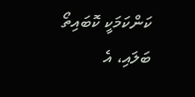ކަންކަމަކީ ކޮބައިތޯ ބަލައި، އެ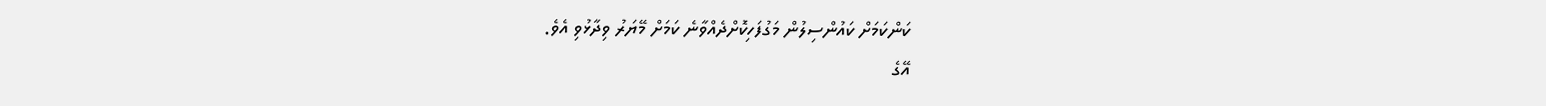ކަންކަމަށް ކައުންސިލުން މަގުފަހިކޮށްދެއްވާނެ ކަމަށް މޭޔަރު ވިދާޅުވި އެވެ.
އޭގެ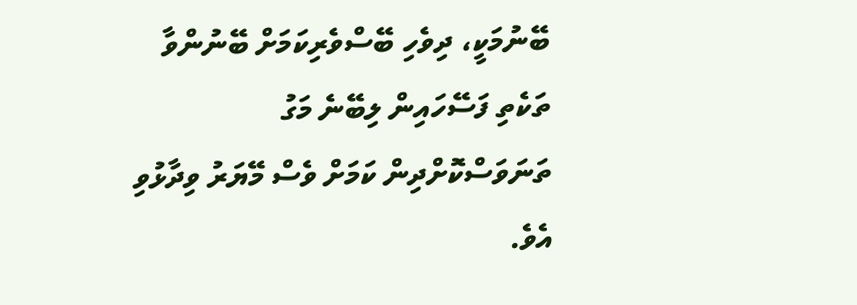ބޭނުމަކީ، ދިވެހި ބޭސްވެރިކަމަށް ބޭނުންވާ ތަކެތި ފަސޭހައިން ލިބޭނެ މަގު ތަނަވަސްކޮށްދިން ކަމަށް ވެސް މޭޔަރު ވިދާޅުވި އެވެ.